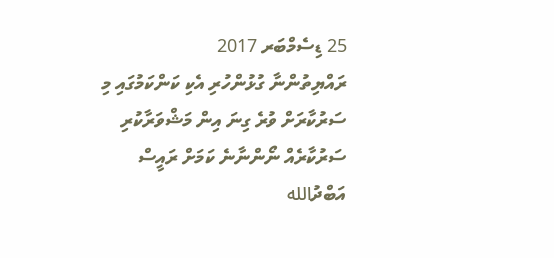25 ޑިސެމްބަރ 2017
ރައްޔިތުންނާ ގުޅުންހުރި އެކި ކަންކަމުގައި މި ސަރުކާރަށް ވުރެ ގިނަ އިން މަޝްވަރާކުރި ސަރުކާރެއް ނޯންނާނެ ކަމަށް ރައީސް އަބްދުالله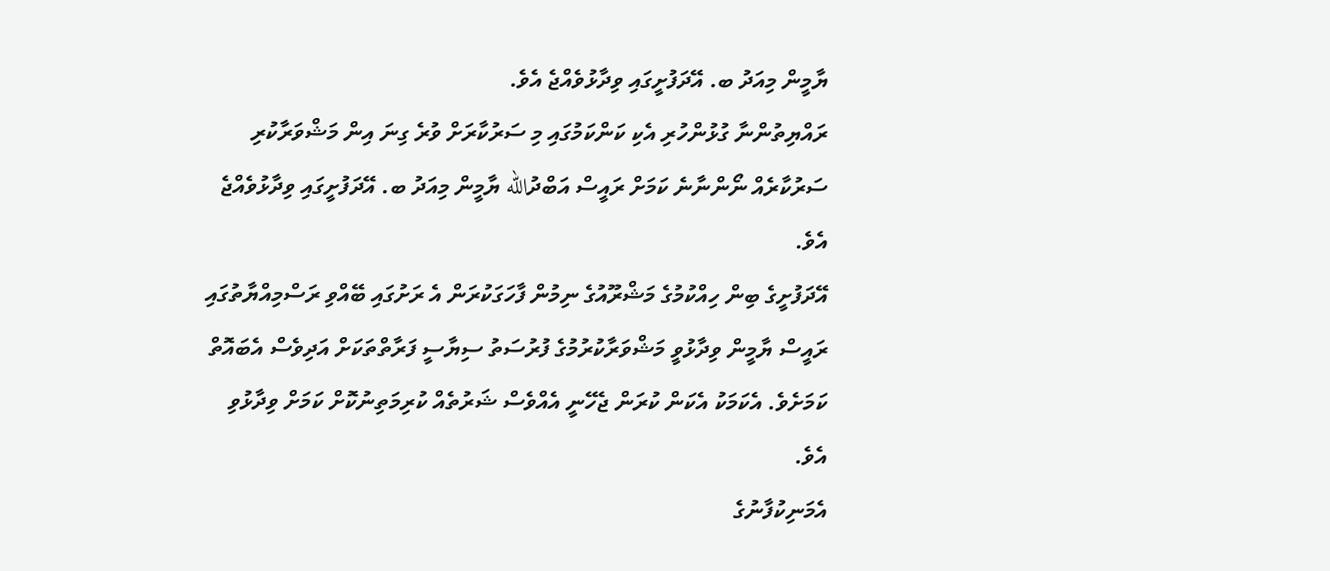ޔާމީން މިއަދު ބ. އޭދަފުށީގައި ވިދާޅުވެއްޖެ އެވެ.
ރައްޔިތުންނާ ގުޅުންހުރި އެކި ކަންކަމުގައި މި ސަރުކާރަށް ވުރެ ގިނަ އިން މަޝްވަރާކުރި ސަރުކާރެއް ނޯންނާނެ ކަމަށް ރައީސް އަބްދުالله ޔާމީން މިއަދު ބ. އޭދަފުށީގައި ވިދާޅުވެއްޖެ އެވެ.
އޭދަފުށީގެ ބިން ހިއްކުމުގެ މަޝްރޫއުގެ ނިމުން ފާހަގަކުރަން އެ ރަށުގައި ބޭއްވި ރަސްމިއްޔާތުގައި ރައީސް ޔާމީން ވިދާޅުވީ މަޝްވަރާކުރުމުގެ ފުރުސަތު ސިޔާސީ ފަރާތްތަކަށް އަދިވެސް އެބައޮތް ކަމަށެވެ. އެކަމަކު އެކަން ކުރަން ޖެހޭނީ އެއްވެސް ޝަރުތެއް ކުރިމަތިނުކޮށް ކަމަށް ވިދާޅުވި އެވެ.
އެމަނިކުފާނުގެ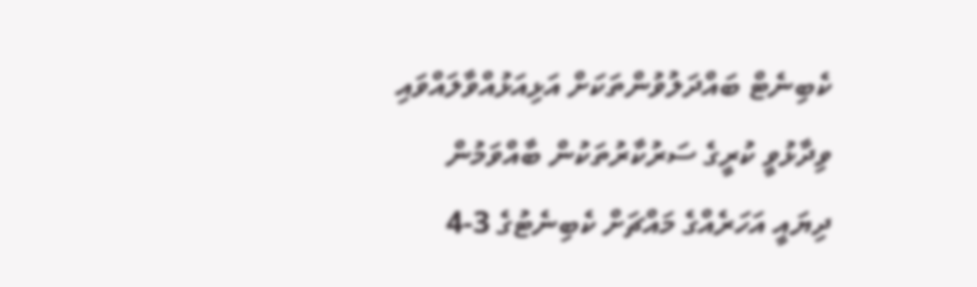ކެބިނެޓް ބައްދަލުވުންތަކަށް އަޅިއަޅުއްވާލައްވައި ވިދާޅުވީ ކުރީގެ ސަރުކާރުތަކުން ބާއްވަމުން ދިޔައީ އަހަރެއްގެ މައްޗަށް ކެބިނެޓުގެ 3-4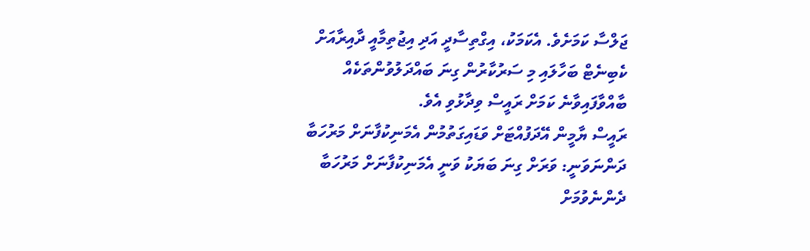ޖަލްސާ ކަމަށެވެ. އެކަމަކު، އިގްތިސާދީ އަދި އިޖުތިމާއީ ދާއިރާއަށް ކެބިނެޓް ބަހާލައި މި ސަރުކާރުން ގިނަ ބައްދަލުވުންތަކެއް ބާއްވާފައިވާނެ ކަމަށް ރައީސް ވިދާޅުވި އެވެ.
ރައީސް ޔާމީން އޭދަފުއްޓަށް ވަޑައިގަތުމުން އެމަނިކުފާނަށް މަރުހަބާ ދަންނަވަނީ: ވަރަށް ގިނަ ބަޔަކު ވަނީ އެމަނިކުފާނަށް މަރުހަބާ ދެންނެވުމަށް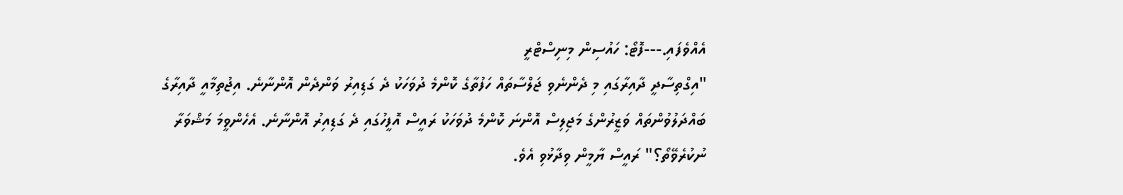އެއްވެފައި.---ފޮޓޯ: ހައުސިން މިނިސްޓްރީ
"އިގްތިސާދީ ދާއިރާގައި މި ދެންނެވި ޖަލްސާތައް ހަފުތާގެ ކޮންމެ ދުވަހަކު ދެ ގަޑިއިރު ވަންދެން އޮންނާނެ. އިޖުތިމާއީ ދާއިރާގެ ބައްދަލުވުންތައް ވަޒީރުންގެ މަޖިލިސް އޮންނަ ކޮންމެ ދުވަހަކު ރައީސް އޮފީހުގައި ދެ ގަޑިއިރު އޮންނާނެ. އެހެންވީމަ މަޝްވަރާ ނުކުރެވޭތޯ؟" ރައީސް ޔާމީން ވިދާޅުވި އެވެ.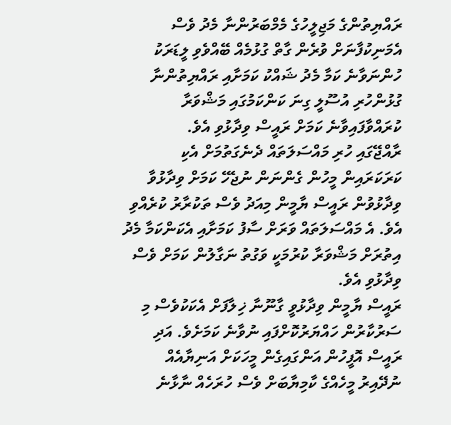ރައްޔިތުންގެ މަޖިލީހުގެ މެމްބަރުންނާ މެދު ވެސް އެމަނިކުފާނަށް ވުރެން ގާތް ގުޅުމެއް ބޭއްވެވި ލީޑަރަކު ހުންނަވާނެ ކަމާ މެދު ޝައްކު ކަމަށާއި ރައްޔިތުންނާ ގުޅުންހުރި އުސޫލީ ގިނަ ކަންކަމުގައި މަޝްވަރާ ކުރައްވާފައިވާނެ ކަމަށް ރައީސް ވިދާޅުވި އެވެ.
ރާއްޖޭގައި ހުރި މައްސަލަތައް ދެނެގަތުމަށް އެކި ކަރަކަރައިން މީހުން ގެންނަން ނުޖެހޭ ކަމަށް ވިދާޅުވާ ވިދާޅުވުން ރައީސް ޔާމީން މިއަދު ވެސް ތަކުރާރު ކުރެއްވި އެވެ. އެ މައްސަލަތައް ވަރަށް ސާފު ކަމަށާއި އެކަންކަމާ މެދު އިތުރަށް މަޝްވަރާ ކުރުމަކީ ވަގުތު ނަގާލުން ކަމަށް ވެސް ވިދާޅުވި އެވެ.
ރައީސް ޔާމީން ވިދާޅުވީ ގާނޫނާ ޚިލާފަށް އެކަކުވެސް މި ސަރުކާރުން ހައްޔަރުކޮށްފައި ނުވާނެ ކަމަށެވެ. އަދި ރައީސް އޮފީހުން އަންގައިގެން މީހަކަށް އަނިޔާއެއް ނުދޭއިރު މީހެއްގެ ކާމިޔާބަށް ވެސް ހުރަހެއް ނާޅާނެ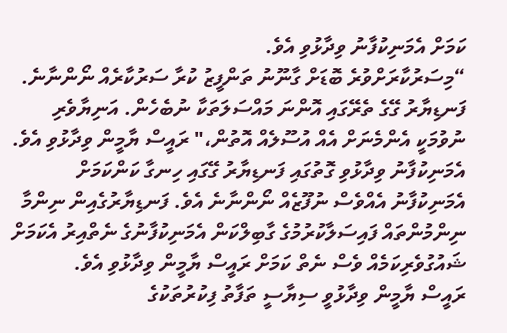ކަމަށް އެމަނިކުފާނު ވިދާޅުވި އެވެ.
“މިސަރުކާރަށްވުރެ ބޮޑަށް ގާނޫނު ތަންފީޒު ކުރާ ސަރުކާރެއް ނޯންނާނެ. ފަނޑިޔާރު ގޭގެ ތެރޭގައި އޮންނަ މައްސަލަތަކާ ނުބެހެން. އަނިޔާވެރި ނުވުމަކީ އެންމެނަށް އެއް އުސޫލެއް އޮތުން،" ރައީސް ޔާމީން ވިދާޅުވި އެވެ.
އެމަނިކުފާނު ވިދާޅުވި ގޮތުގައި ފަނޑިޔާރު ގޭގައި ހިނގާ ކަންކަމަށް އެމަނިކުފާނު އެއްވެސް ނުފޫޒެއް ނޯންނާނެ އެވެ. ފަނޑިޔާރުގެއިން ނިންމާ ނިންމުންތައް ފައިސަލާކުރުމުގެ ގާބިލްކަން އެމަނިކުފާނުގެ ނެތްއިރު އެކަމަށް ޝައުގުވެރިކަމެއް ވެސް ނެތް ކަމަށް ރައީސް ޔާމީން ވިދާޅުވި އެވެ.
ރައީސް ޔާމީން ވިދާޅުވީ ސިޔާސީ ތަފާތު ފިކުރުތަކުގެ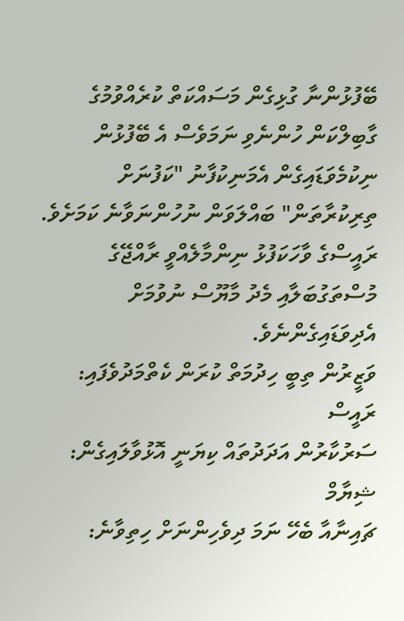ބޭފުޅުންނާ ގުޅިގެން މަސައްކަތް ކުރެއްވުމުގެ ގާބިލްކަން ހުންނެވި ނަމަވެސް އެ ބޭފުޅުން ނިކުމެވަޑައިގެން އެމަނިކުފާނު "ކަފުނަށް ތިރިކުރާތަން" ބައްލަވަން ނުހުންނަވާނެ ކަމަށެވެ.
ރައީސްގެ ވާހަކަފުޅު ނިންމާލެއްވީ ރާއްޖޭގެ މުސްތަގުބަލާއި މެދު މާޔޫސް ނުވުމަށް އެދިވަޑައިގެންނެވެ.
ވަޒީރުން ތިބީ ހިދުމަތް ކުރަން ކެތްމަދުވެފައި: ރައީސް
ސަރުކާރުން އަދަދުތައް ކިޔަނީ އޮޅުވާލައިގެން: ޝިޔާމް
ޗައިނާއާ ބެހޭ ނަމަ ދިވެހިންނަށް ހިތިވާނެ: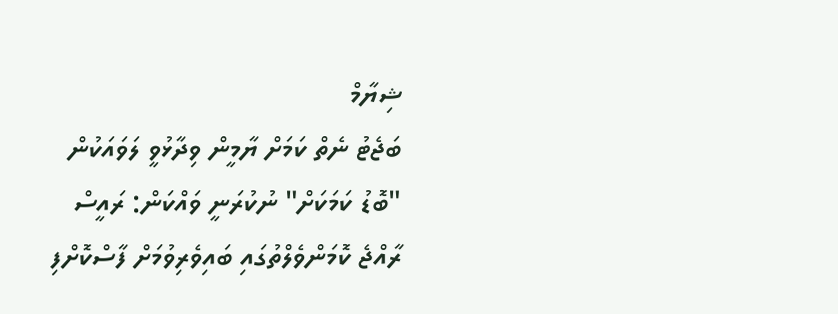ޝިޔާމް
ބަޖެޓު ނެތް ކަމަށް ޔާމީން ވިދާޅުވީ ލަވައަކުން
"ބޮޑު ކަމަކަށް" ނުކުރަނީ ވައްކަން: ރައީސް
ރާއްޖެ ކޮމަންވެލްތުގައި ބައިވެރިވުމަށް ފާސްކޮށްފި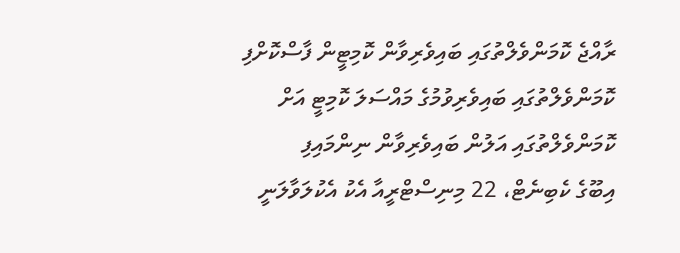ރާއްޖެ ކޮމަންވެލްތުގައި ބައިވެރިވާން ކޮމިޓީން ފާސްކޮށްފި
ކޮމަންވެލްތުގައި ބައިވެރިވުމުގެ މައްސަލަ ކޮމިޓީ އަށް
ކޮމަންވެލްތުގައި އަލުން ބައިވެރިވާން ނިންމައިފި
އިބޫގެ ކެބިނެޓް، 22 މިނިސްޓްރީއާ އެކު އެކުލަވާލަނީ